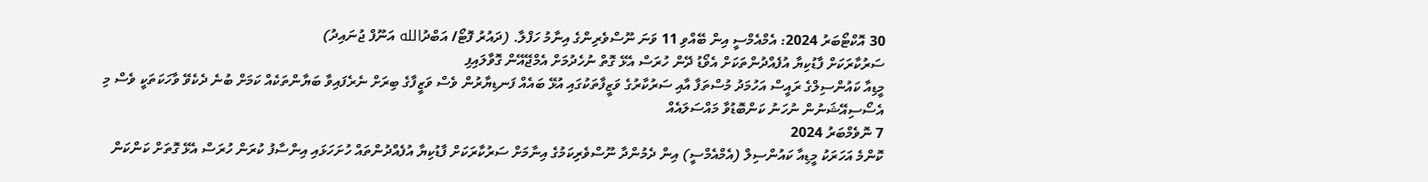30 އޮކްޓޯބަރު 2024: އެމްއެމްސީ އިން ބޭއްވި 11 ވަނަ ނޫސްވެރިންގެ އިނާމު ހަފްލާ. (ދައުރު ފޮޓޯ/ އަބްދުالله އަނޫފް ޖުނައިދު)
ސަރުކާރަކަށް ފާޑުކިޔާ އުފެއްދުންތަކަށް އެވޯޑު ދޭން ހުރަސް އެޅޭ ގޮތް ނުހެދުމަށް އެމްޖޭއޭން ގޮވާލައިފި
މީޑިއާ ކައުންސިލްގެ ރައީސް އަހުމަދު މުސްތަފާ އާއި ސަރުކާރުގެ ވަޒީފާތަކުގައި އުޅޭ ބައެއް ފަނޑިޔާރުން ވެސް ވަޒީފާގެ ބިރަށް ނެރެފައިވާ ބަޔާންތަކެއް ކަމަށް ބުނެ ދެކެވޭ ވާހަކަތަކީ ވެސް މި އެސޯސިއޭޝަނުން ނުހަނު ކަންބޮޑުވާ މައްސަލައެއް
7 ނޮވެމްބަރު 2024
ކޮންމެ އަހަރަކު މީޑިއާ ކައުންސިލް (އެމްއެމްސީ) އިން ދެމުންދާ ނޫސްވެރިކަމުގެ އިނާމަށް ސަރުކާރަކަށް ފާޑުކިޔާ އުފެއްދުންތައް ހުށަހަޅައި އިންސާފު ކުރަން ހުރަސް އެޅޭ ގޮތަށް ކަންކަން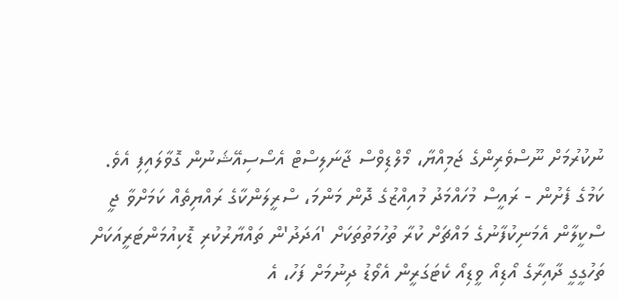ނުކުރުމަށް ނޫސްވެރިންގެ ޖަމިއްޔާ، މޯލްޑިވްސް ޖާނަލިސްޓް އެސޯސިއޭޝަނުން ގޮވާލައިފި އެވެ.
ކަމުގެ ފެށުން - ރައީސް މުހައްމަދު މުއިއްޒުގެ ދޮން މަންމަ، ސްރީލަންކާގެ ރައްޔިތެއް ކަމަށްވާ ޖީ ސްކީލާން އެމަނިކުފާނުގެ މައްޗަށް ކުރާ ތުހުމަތުތަކަށް 'އަދަދު'ން ތައްޔާރުކުރި ޑޮކިއުމަންޓަރީއަކަށް ތަހުގީގީ ދާއިރާގެ އޯޑިއޯ ވީޑިއޯ ކެޓަގަރީން އެވޯޑު ދިނުމަށް ފަހު، އެ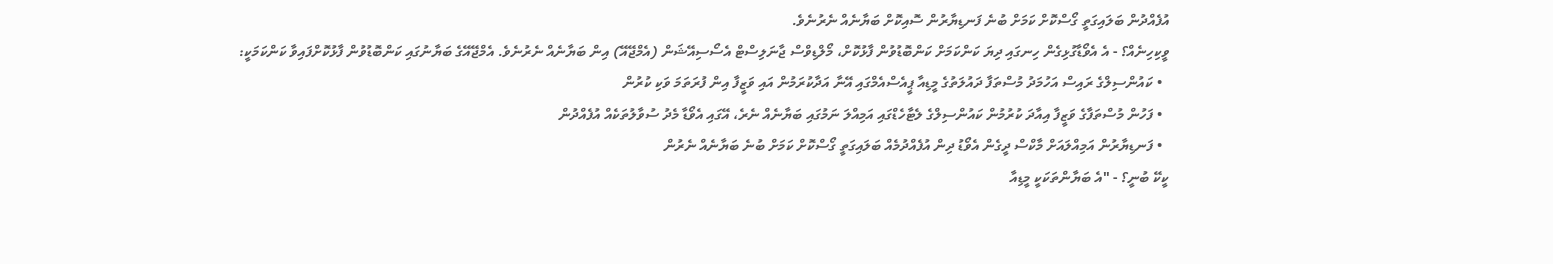އުފެއްދުން ބަލައިގަތީ ގޯސްކޮށް ކަމަށް ބުނެ ފަނޑިޔާރުން ސޮއިކޮށް ބަޔާނެއް ނެރުނެވެ.
ވީކިހިނެއް؟ - އެ އެވޯޑާގުޅިގެން ހިނގައި ދިޔަ ކަންކަމަށް ކަންބޮޑުވުން ފާޅުކޮށް، މޯލްޑިވްސް ޖާނަލިސްޓް އެސޯސިއޭޝަން (އެމްޖޭއޭ) އިން ބަޔާނެއް ނެރުނެވެ. އެމްޖޭއޭގެ ބަޔާނުގައި ކަންބޮޑުވުން ފާޅުކޮށްފައިވާ ކަންކަމަކީ:
  • ކައުންސިލްގެ ރައިސް އަހުމަދު މުސްތަފާ ދައުލަތުގެ މީޑިއާ ޕީއެސްއެމްގައި އޭނާ އަދާކުރަމުން އައި ވަޒީފާ އިން ފުރަތަމަ ވަކި ކުރުން
  • ފަހުން މުސްތަފާގެ ވަޒީފާ އިއާދަ ކުރުމުން ކައުންސިލްގެ ލެޓާހެޑްގައި އަމިއްލަ ނަމުގައި ބަޔާނެއް ނެރެ، އޭގައި އެވޯޑާ މެދު ސުވާލުތަކެއް އުފެއްދުން
  • ފަނޑިޔާރުން އަމިއްލައަށް މާކްސް ދީގެން އެވޯޑު ދިން އުފެއްދުމެއް ބަލައިގަތީ ގޯސްކޮށް ކަމަށް ބުނެ ބަޔާނެއް ނެރުން
ކީކޭ ބުނީ؟ - "އެ ބަޔާންތަކަކީ މީޑިއާ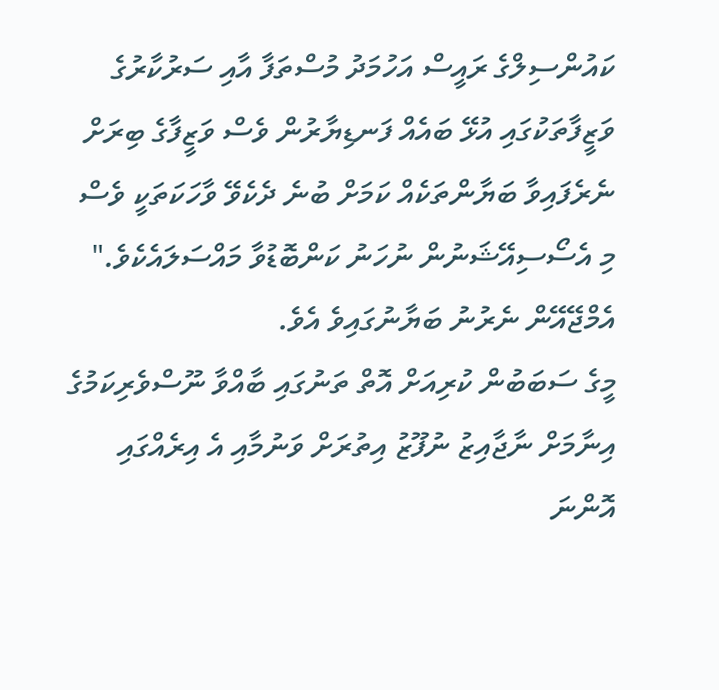ކައުންސިލްގެ ރައީސް އަހުމަދު މުސްތަފާ އާއި ސަރުކާރުގެ ވަޒީފާތަކުގައި އުޅޭ ބައެއް ފަނޑިޔާރުން ވެސް ވަޒީފާގެ ބިރަށް ނެރެފައިވާ ބަޔާންތަކެއް ކަމަށް ބުނެ ދެކެވޭ ވާހަކަތަކީ ވެސް މި އެސޯސިއޭޝަނުން ނުހަނު ކަންބޮޑުވާ މައްސަލައެކެވެ." އެމްޖޭއޭން ނެރުނު ބަޔާނުގައިވެ އެވެ.
މީގެ ސަބަބުން ކުރިއަށް އޮތް ތަނުގައި ބާއްވާ ނޫސްވެރިކަމުގެ އިނާމަށް ނާޖާއިޒު ނުފޫޒު އިތުރަށް ވަނުމާއި އެ އިރެއްގައި އޮންނަ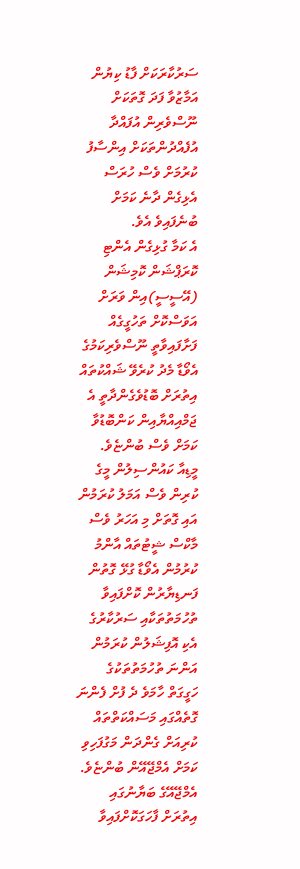ސަރުކާރަކަށް ފާޑު ކިޔުން އަމާޒުވާ ފަދަ ގޮތަކަށް ނޫސްވެރިން އުފައްދާ އުފެއްދުންތަކަށް އިންސާފު ކުރުމަށް ވެސް ހުރަސް އެޅިގެން ދާނެ ކަމަށް ބުނެފައިވެ އެވެ.
އެ ކަމާ ގުޅިގެން އެންޓި ކޮރަޕްޝަން ކޮމިޝަން (އޭސީސީ)އިން ވަރަށް އަވަސްކޮށް ތަހުގީގެއް ފަށާފައިވާތީ ނޫސްވެރިކަމުގެ އެވޯޑާ މެދު ކުރެވޭ ޝައްކުތައް އިތުރަށް ބޮޑުވެގެންދާތީ އެ ޖަމްއިއްޔާއިން ކަންބޮޑުވާ ކަމަށް ވެސް ބުންޏެވެ.
މީޑިއާ ކައުންސިލުން މީގެ ކުރިން ވެސް އަމަލު ކުރަމުން އައި ގޮތަށް މި އަހަރު ވެސް މާކްސް ޝީޓުތައް އާންމު ކުރުމުން އެވޯޑާ ގުޅޭ ގޮތުން ފަނޑިޔާރުން ކޮށްފައިވާ ތުހުމަތުތަކާއި ސަރުކާރުގެ އެކި އޮފިޝަލުން ކުރަމުން އަންނަ ތުހުމަތުތަކުގެ ހަގީގަތް ހާމަވެ ދެ ފުށް ފެންނަ ގޮތެއްގައި މަސައްކަތްތައް ކުރިއަށް ގެންދަން މަގުފަހިވި ކަމަށް އެމްޖޭއޭން ބުންޏެވެ.
އެމްޖޭއޭގެ ބަޔާނުގައި އިތުރަށް ފާހަގަކޮށްފައިވާ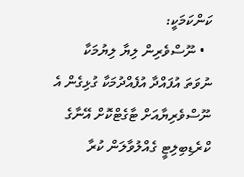ކަންކަމަކީ:
  • ނޫސްވެރިން ލިޔާ ލިޔުމަކާ ނުވަތަ އުފައްދާ އުފެއްދުމަކާ ގުޅިގެން އެ ނޫސްވެރިޔާއަށް ޓާގެޓްކޮށް އޭނާގެ ކްރެޑިބިލިޓީ ގެއްލުވާލަން ކުރާ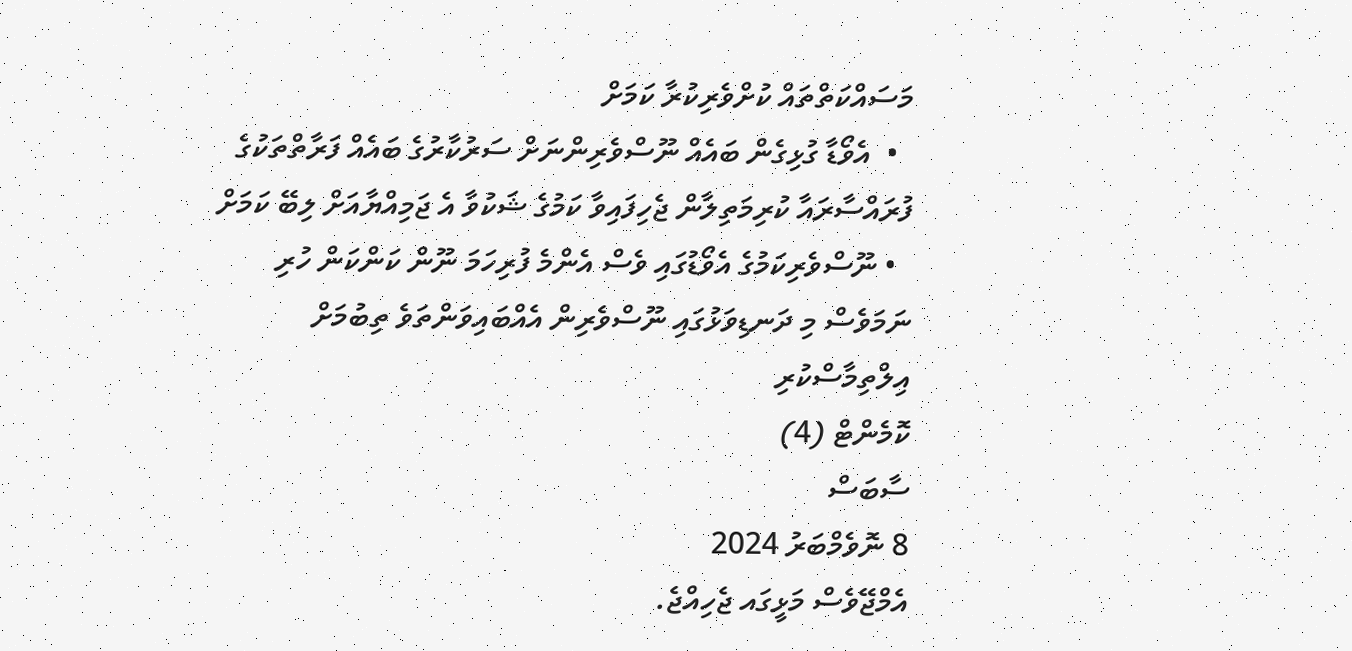މަސައްކަތްތައް ކުށްވެރިކުރާ ކަމަށް
  •  އެވޯޑާ ގުޅިގެން ބައެއް ނޫސްވެރިންނަށް ސަރުކާރުގެ ބައެއް ފަރާތްތަކުގެ ފުރައްސާރައާ ކުރިމަތިލާން ޖެހިފައިވާ ކަމުގެ ޝަކުވާ އެ ޖަމިއްޔާއަށް ލިބޭ ކަމަށް
  • ނޫސްވެރިކަމުގެ އެވޯޑުގައި ވެސް އެންމެ ފުރިހަމަ ނޫން ކަންކަން ހުރި ނަމަވެސް މި ދަނޑިވަޅުގައި ނޫސްވެރިން އެއްބައިވަންތަވެ ތިބުމަށް އިލްތިމާސްކުރި
ކޮމެންޓް (4)
ސާބަސް
8 ނޮވެމްބަރު 2024
އެމްޖޭވެސް މަޅީގައ ޖެހިއްޖެ.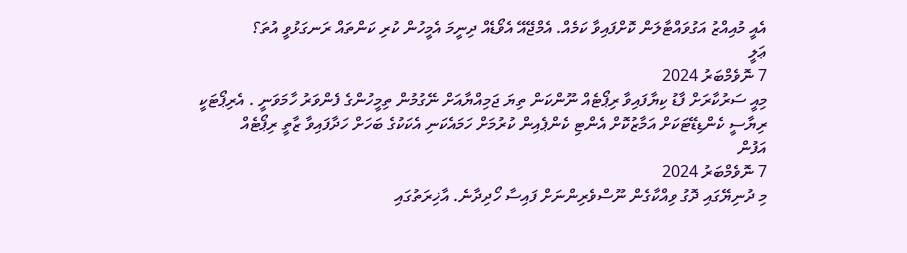އެއީ މުއިއްޒު އަގުވައްޓާލަން ކޮށްފައިވާ ކަމެއް. އެމްޖޭއޭ އެވޯޑެއް ދިނީމަ އެމީހުން ކުރި ކަންތައް ރަނގަޅުވީ އުތަ؟
ޢަލީ
7 ނޮވެމްބަރު 2024
މިއީ ސަރުކާރަށް ފާޑު ކިޔާފައިވާ ރިޕޯޓެއް ނޫންކަން ތިޔަ ޖަމިއްޔާއަށް ނޭގުމުން ތިމީހުންގެ ފެންވަރު ހާމަވަނީ . އެރިޕޯޓަކީ ރިޔާސީ ކެންޑިޑޭޓަކަށް އަމާޒުކޮށް އެންޓި ކެންޕެއިން ކުރުމަށް ހަމައެކަނި އެކަކުގެ ބަހަށް ހަދާފައިވާ ޒާތީ ރިޕޯޓެއް
އަފުން
7 ނޮވެމްބަރު 2024
މި ދުނިޔޭގައި ދޮގު ވިއްކާގެން ނޫސްވެރިންނަށް ފައިސާ ހޯދިދާނެ. އާޚިރަތުގައި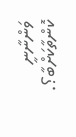ވަންނާނީ ކޮންތާކަށްބާ؟.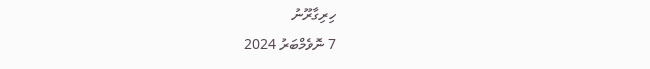ހިރިގާރޫނު
7 ނޮވެމްބަރު 2024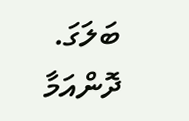ބަލަގަ. ދޮންއަމާ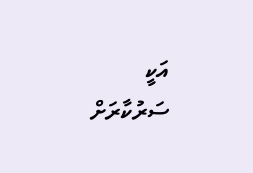އަކީ ސަރުކާރަށް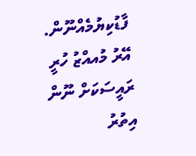ފާޑުކިޔުމެއްނޫން. އޭރު މުއއްޒު ހުރީ ރައީސަކަށް ނޫން
އިތުރު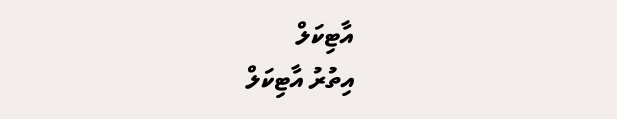އާޓިކަލް
އިތުރު އާޓިކަލް